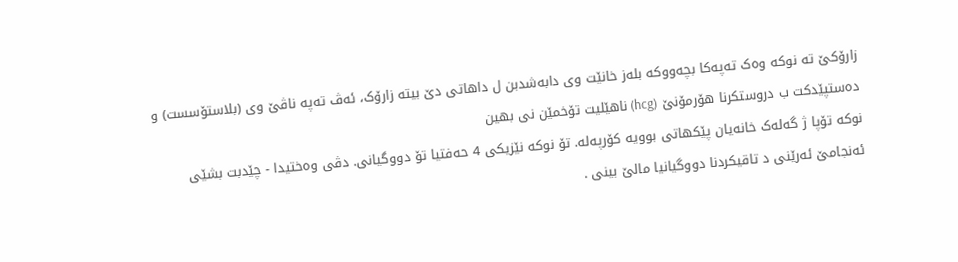زارۆکێ تە نوکە وەک تەپەکا بچەووکە بلەز خانێت وی دابەشدبن ل داهاتی دێ بیتە زارۆک، ئەڤ تەپە ناڤێ وی (بلاستۆسست) و دەستپێدکت ب دروستکرنا هۆرمۆنێ (hcg) ناهێلیت تۆخمێن نی بهین
نوکە تۆپا ژ گەلەک خانەیان پێکهاتی بوویە کۆرپەلە. تۆ نوکە نێزیکی 4 حەفتیا تۆ دووگیانی. دڤی وەختیدا - چێدبت بشێی ئەنجامێ ئەرێنی د تاقیکردنا دووگیانیا مالێ بینی .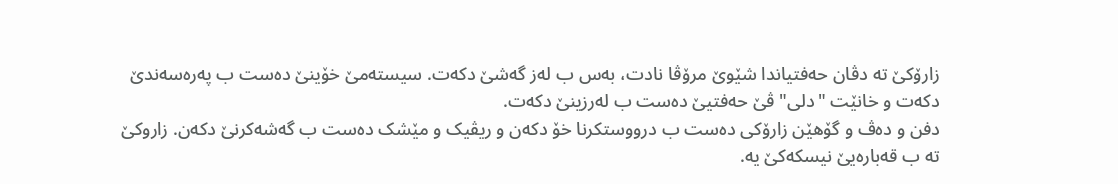زارۆکێ تە دڤان حەفتیاندا شێوێ مرۆڤا نادت، بەس ب لەز گەشێ دکەت. سیستەمێ خۆینێ دەست ب پەرەسەندێ دکەت و خانێت "دلی" ڤێ حەفتیێ دەست ب لەرزینێ دکەت.
دفن و دەڤ و گۆهێن زارۆکی دەست ب درووستکرنا خۆ دکەن و ریڤیک و مێشک دەست ب گەشەکرنێ دکەن. زاروکێ تە ب قەبارەیێ نیسکەکێ یە.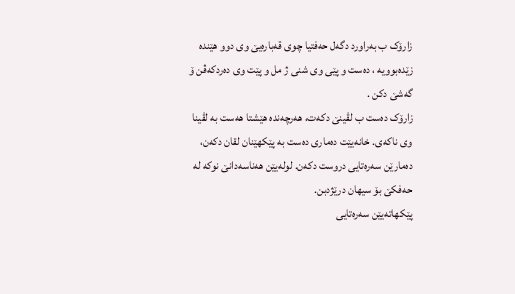زارۆک ب بەراورد دگەل حەفتیا چوی قەبارەیێ وی دوو هێندە زێدەبوویە ، دەست و پێی وی شنی ژ مل و پێت وی دەردکەڤن ۆ گەشێ دکن .
زارۆک دەست ب لڤینێ دکەت، هەرچەندە هێشتا هەست بە لڤینا وی ناکەی. خانەیێت دەماری دەست بە پێکهێنان لقان دکەن، دەمارێن سەرەتایی دروست دکەن. لولەیێن هەناسەدانێ نوکە لە حەفکێ بۆ سیهان درێژدبن.
پێکهاتەیێن سەرەتایی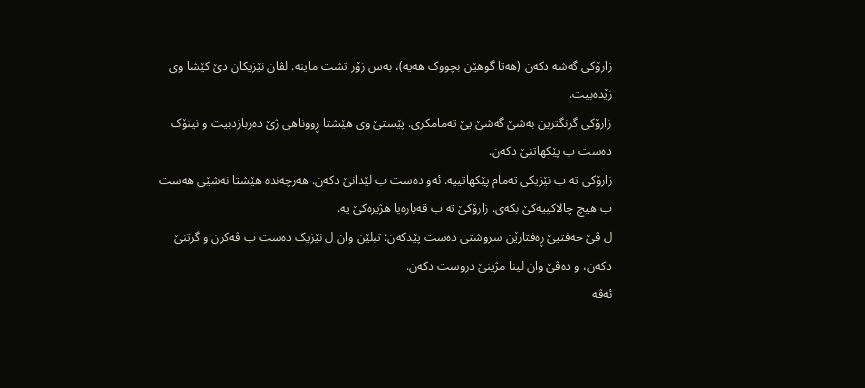زارۆکی گەشە دکەن (هەتا گوهێن بچووک هەیە)، بەس زۆر تشت ماینە. لڤان نێزیکان دێ کێشا وی زێدەبیت.
زارۆکی گرنگترین بەشێ گەشێ یێ تەمامکری. پێستێ وی هێشتا ڕووناهی ژێ دەربازدبیت و نینۆک دەست ب پێکهاتنێ دکەن.
زارۆکی تە ب نێزیکی تەمام پێکهاتییە. ئەو دەست ب لێدانێ دکەن. هەرچەندە هێشتا نەشێی هەست ب هیچ چالاکییەکێ بکەی. زارۆکێ تە ب قەبارەیا هژیرەکێ یە.
ل ڤێ حەفتیێ ڕەفتارێن سروشتی دەست پێدکەن: تبلێن وان ل نێزیک دەست ب ڤەکرن و گرتنێ دکەن، و دەڤێ وان لینا مژینێ دروست دکەن.
ئەڤە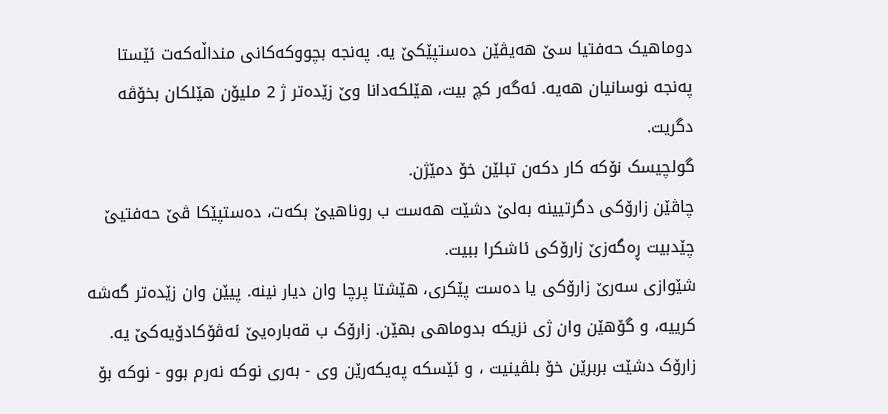دوماهیک حەفتیا سێ هەیڤێن دەستپێکێ یە. پەنجە بچووکەکانی منداڵەکەت ئێستا پەنجە نوسانیان هەیە. ئەگەر کچ بیت، هێلکەدانا وێ زێدەتر ژ 2 ملیۆن هێلکان بخۆڤە دگریت.
گولچیسک نۆکە کار دکەن تبلێن خۆ دمێژن.
چاڤێن زارۆکی دگرتیینە بەلێ دشێت هەست ب روناهیێ بکەت، دەستپێکا ڤێ حەفتیێ چێدبیت ڕەگەزێ زارۆکی ئاشکرا ببیت.
شێوازی سەرێ زارۆکی یا دەست پێکری، هێشتا پرچا وان دیار نینە. پیێن وان زێدەتر گەشە کرییە، و گۆهێن وان ژی نزیکە بدوماهی بهێن. زارۆک ب قەبارەیێ ئەڤۆکادۆیەکێ یە.
زارۆک دشێت بربرێن خۆ بلڤینیت ، و ئێسکە پەیکەرێن وی - بەری نوکە نەرم بوو - نوکە بۆ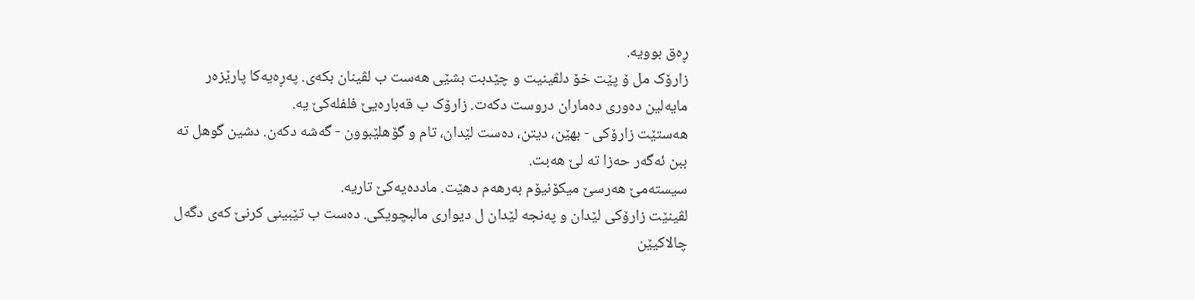ڕەق بوویە.
زارۆک مل ۆ پێت خۆ دلڤینیت و چێدبت بشێی هەست ب لڤینان بکەی. پەڕەیەکا پارێزەر مایەلین دەوری دەماران دروست دکەت. زارۆک ب قەبارەیێ فلفلەکێ یە.
هەستێت زارۆکی - بهێن، دیتن، دەست لێدان، تام و گۆهلێبوون - گەشە دکەن. دشین گوهل تە ببن ئەگەر حەزا تە لێ هەبت.
سیستەمێ هەرسێ میکۆنیۆم بەرهەم دهێت. ماددەیەکێ تاریە.
لڤینێت زارۆکی لێدان و پەنجە لێدان ل دیواری مالبچویکی. دەست ب تێبینی کرنێ کەی دگەل چالاکیێن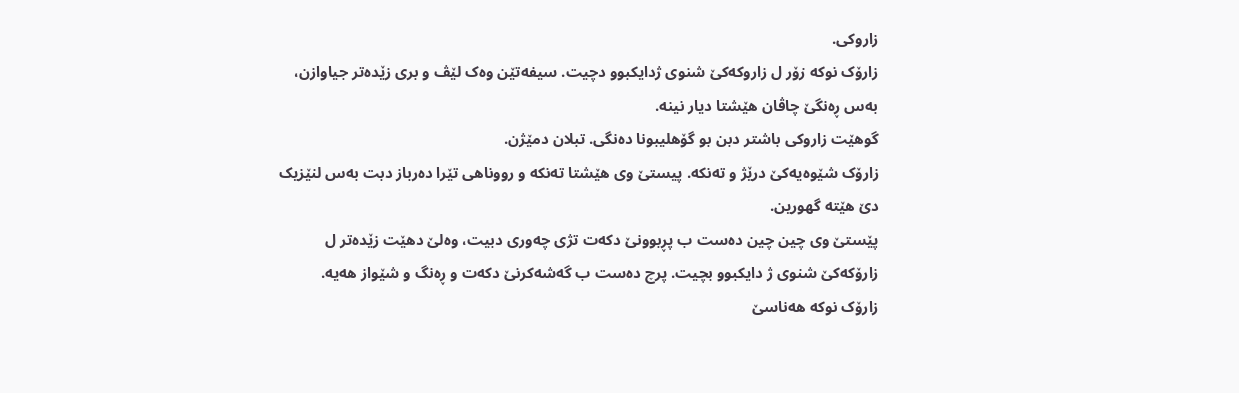زاروکی.
زارۆک نوکە زۆر ل زاروکەکێ شنوی ژدایکبوو دچیت. سیفەتێن وەک لێڤ و بری زێدەتر جیاوازن، بەس ڕەنگێ چاڤان هێشتا دیار نینە.
گوهێت زاروکی باشتر دبن بو گۆهلیبونا دەنگی. تبلان دمێژن.
زارۆک شێوەیەکێ درێژ و تەنکە. پیستێ وی هێشتا تەنکە و رووناهی تێرا دەرباز دبت بەس لنێزیک دێ هێتە گهورین.
پێستێ وی چین چین دەست ب پڕبوونێ دکەت تژی چەوری دبیت، وەلێ دهێت زێدەتر ل زارۆکەکێ شنوی ژ دایکبوو بچیت. پرچ دەست ب گەشەکرنێ دکەت و ڕەنگ و شێواز هەیە.
زارۆک نوکە هەناسێ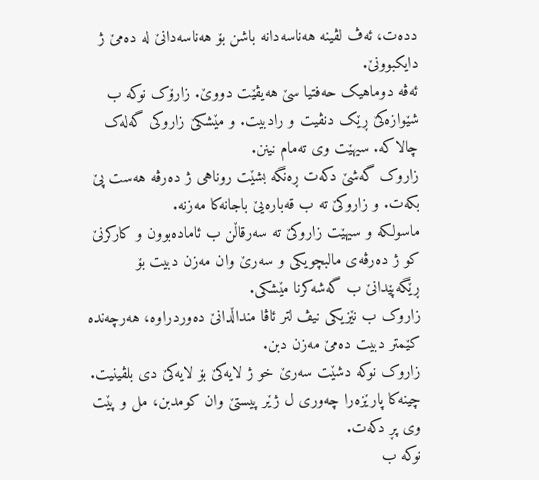ددەت، ئەڤ لڤینە هەناسەدانە باشن بۆ هەناسەدانێ لە دەمێ ژ دایکبوونێ.
ئەڤە دوماهیک حەفتیا سێ هەیڤێت دووێ. زارۆک نوکە ب شێوازەکێ ڕێک دنڤیت و رادبیت. و مێشکێ زاروکی گەلەک چالاکە. سیهێت وی تەمام نینن.
زاروک گەشێ دکەت ڕەنگە بشێت روناهی ژ دەرڤە هەست پێ بکەت. و زاروکێ تە ب قەبارەیێ باجانەکا مەزنە.
ماسولکە و سیهێت زاروکێ تە سەرقاڵن ب ئامادەبوون و کارکرنێ کو ژ دەرڤەی مالبچویکی و سەرێ وان مەزن دبیت بۆ ڕێگەپێدانێ ب گەشەکرنا مێشکی.
زاروک ب نێزیکی نیڤ لتر ئاڤا منداڵدانێ دەوردراوە، هەرچەندە کێمتر دبیت دەمێ مەزن دبن.
زاروک نوکە دشێت سەرێ خو ژ لایەکێ بۆ لایەکێ دی بلڤینیت. چینەکا پارێزەرا چەوری ل ژێر پیستێ وان کومدبن، مل و پێت وی پڕ دکەت.
نوکە ب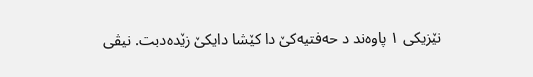نێزیکی ١ پاوەند د حەفتیەکێ دا کێشا دایکێ زێدەدبت. نیڤی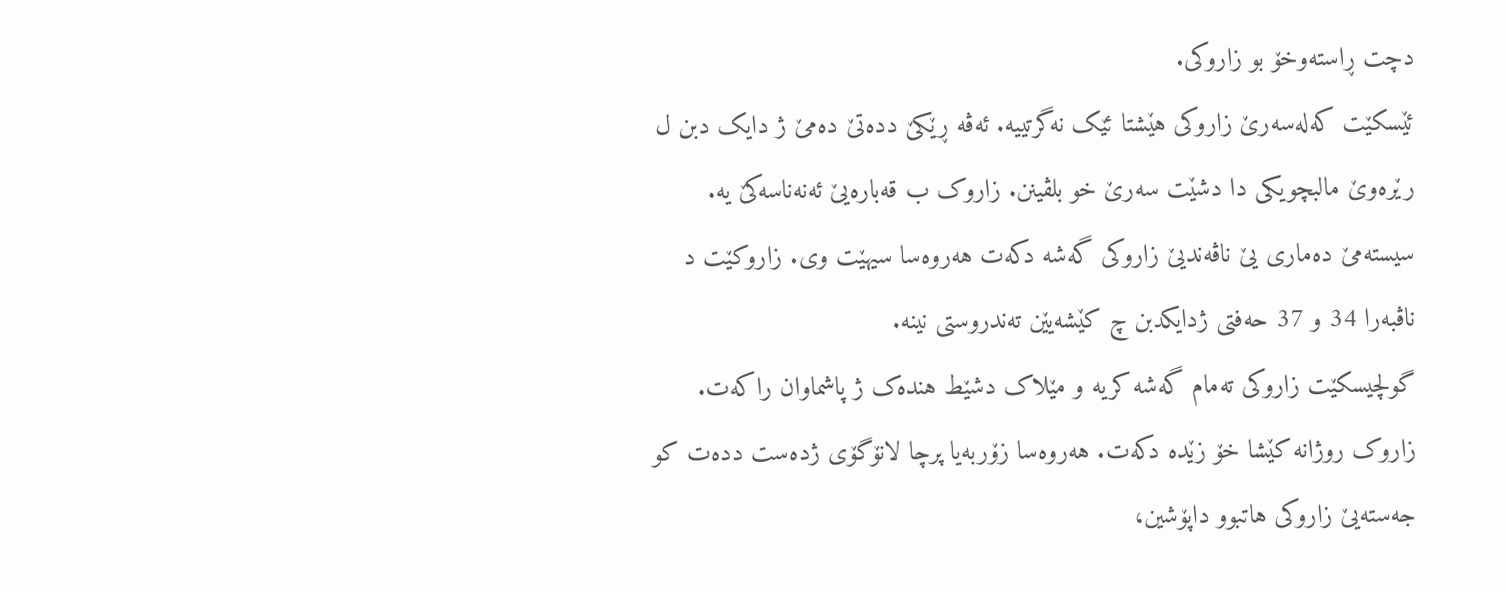دچت ڕاستەوخۆ بو زاروکی.
ئێسکێت کەلەسەرێ زاروکی هێشتا ئێک نەگرتییە. ئەڤە ڕێکێ ددەتێ دەمێ ژ دایک دبن ل رێرەوێ مالبچویکی دا دشێت سەرێ خو بلڤینن. زاروک ب قەبارەیێ ئەنەناسەکێ یە.
سیستەمێ دەماری یێ ناڤەندیێ زاروکی گەشە دکەت هەروەسا سیهێت وی. زاروکێت د ناڤبەرا 34 و 37 حەفتی ژدایکدبن چ کێشەیێن تەندروستی نینە.
گولچیسکێت زاروکی تەمام گەشە کریە و مێلاک دشێط هندەک ژ پاشماوان راکەت.
زاروک روژانە کێشا خۆ زێدە دکەت. هەروەسا زۆربەیا پرچا لانۆگۆی ژدەست ددەت کو جەستەیێ زاروکی هاتبوو داپۆشین،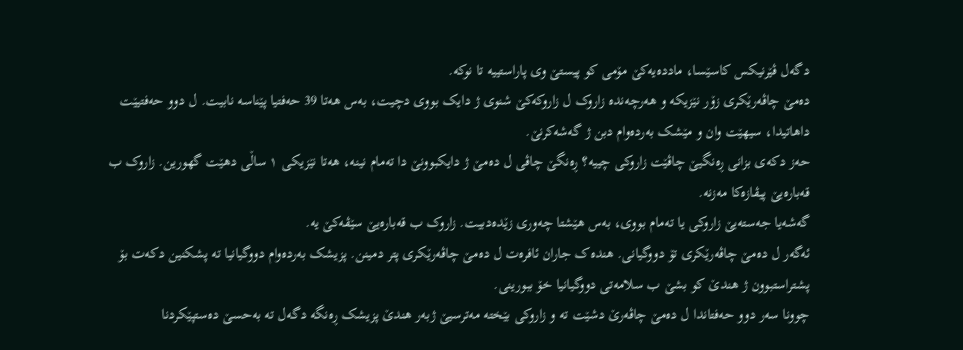دگەل ڤێرنیکس کاسێسا، ماددەیەکێ مۆمی کو پیستێ وی پاراستییە تا نوکە.
دەمێ چاڤەرێکری زۆر نێزیکە و هەرچەندە زاروک ل زاروکەکێ شنوی ژ دایک بووی دچیت، بەس هەتا 39 حەفتیا پێناسە نابیت. ل دوو حەفتیێت داهاتیدا، سیهێت وان و مێشک بەردەوام دبن ژ گەشەکرنێ.
حەز دکەی بزانی ڕەنگیێ چاڤێت زاروکی چییە؟ ڕەنگێ چاڤی ل دەمێ ژ دایکبوونێ دا تەمام نینە، هەتا نێزیکی ١ ساڵی دهێت گهورین. زاروک ب قەبارەیێ پیڤازەکا مەزنە.
گەشەیا جەستەیێ زاروکی یا تەمام بووی، بەس هێشتا چەوری زێدەدبیت. زاروک ب قەبارەیێ سێڤەکێ یە.
ئەگەر ل دەمێ چاڤەرێکری تۆ دووگیانی. هندەک جاران ئافرەت ل دەمێ چاڤەرێکری پتر دمینن. پزیشک بەردەوام دووگیانیا تە پشکنین دکەت بۆ پشتراستبوون ژ هندێ کو بشێ ب سلامەتی دووگیانیا خۆ ببورینی.
چوونا سەر دوو حەفتاندا ل دەمێ چاڤەرێ دشێت تە و زاروکی بێختە مەترسیێ ژبەر هندێ پزیشک ڕەنگە دگەل تە بەحسێ دەستپێکردنا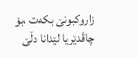زاروکبونێ بکەت ،بۆ چاڤدێریا لێدانا دڵێ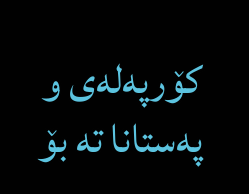کۆرپەلەی و پەستانا تە بۆ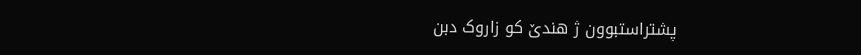پشتراستبوون ژ هندێ کو زاروک دبن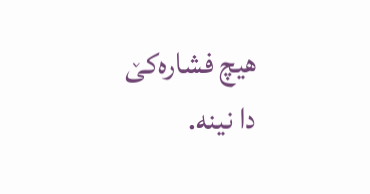هیچ فشارەکێ دا نینە.